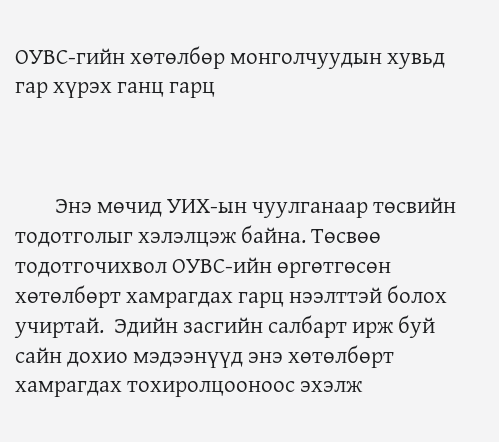ОУВС-гийн хөтөлбөр монголчуудын хувьд гар хүрэх ганц гарц



        Энэ мөчид УИХ-ын чуулганаар төсвийн тодотголыг хэлэлцэж байна. Төсвөө тодотгочихвол ОУВС-ийн өргөтгөсөн хөтөлбөрт хамрагдах гарц нээлттэй болох учиртай.  Эдийн засгийн салбарт ирж буй сайн дохио мэдээнүүд энэ хөтөлбөрт хамрагдах тохиролцооноос эхэлж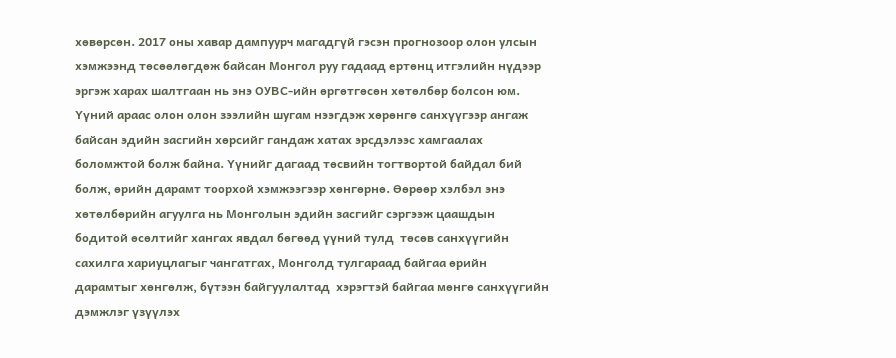хөвөрсөн. 2017 оны хавар дампуурч магадгүй гэсэн прогнозоор олон улсын хэмжээнд төсөөлөгдөж байсан Монгол руу гадаад ертөнц итгэлийн нүдээр эргэж харах шалтгаан нь энэ ОУВС-ийн өргөтгөсөн хөтөлбөр болсон юм. Үүний араас олон олон зээлийн шугам нээгдэж хөрөнгө санхүүгээр ангаж байсан эдийн засгийн хөрсийг гандаж хатах эрсдэлээс хамгаалах боломжтой болж байна. Үүнийг дагаад төсвийн тогтвортой байдал бий болж, өрийн дарамт тоорхой хэмжээгээр хөнгөрнө. Өөрөөр хэлбэл энэ хөтөлбөрийн агуулга нь Монголын эдийн засгийг сэргээж цаашдын бодитой өсөлтийг хангах явдал бөгөөд үүний тулд  төсөв санхүүгийн сахилга хариуцлагыг чангатгах, Монголд тулгараад байгаа өрийн дарамтыг хөнгөлж, бүтээн байгуулалтад  хэрэгтэй байгаа мөнгө санхүүгийн дэмжлэг үзүүлэх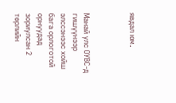явдал юм.



Манай улс ОУВС-д гишүүнээр элссэнээс хойш бага орлоготой орнуудад зориулсан 2 төрлийн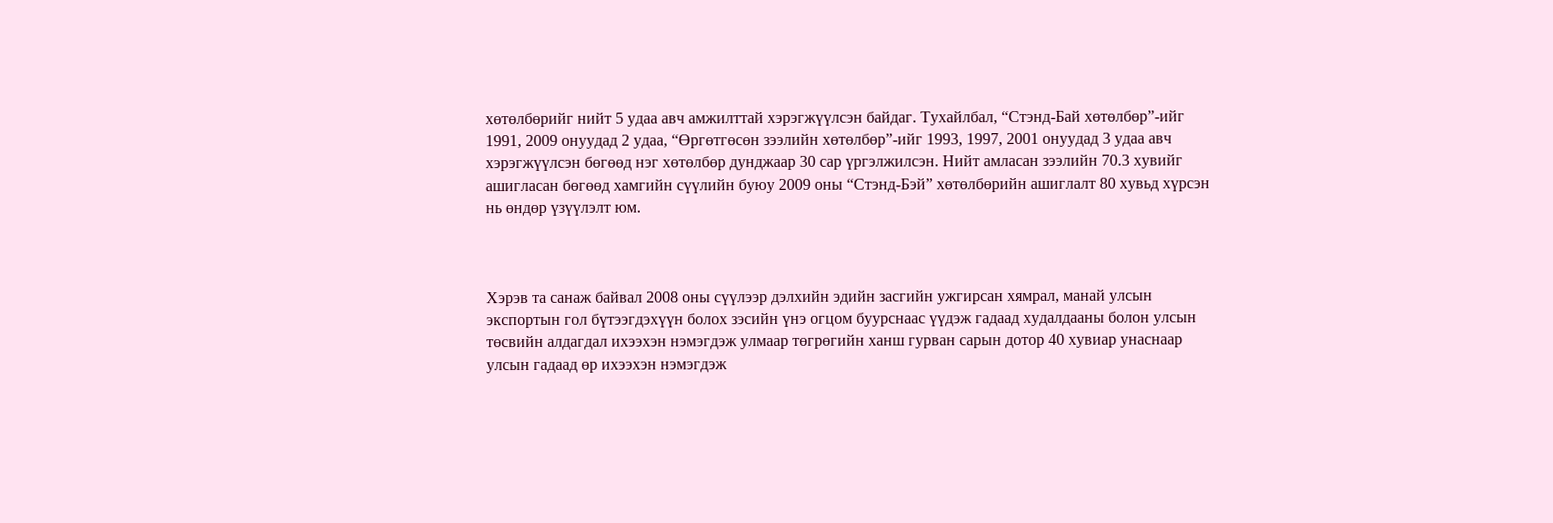хөтөлбөрийг нийт 5 удаа авч амжилттай хэрэгжүүлсэн байдаг. Тухайлбал, “Стэнд-Бай хөтөлбөр”-ийг 1991, 2009 онуудад 2 удаа, “Өргөтгөсөн зээлийн хөтөлбөр”-ийг 1993, 1997, 2001 онуудад 3 удаа авч хэрэгжүүлсэн бөгөөд нэг хөтөлбөр дунджаар 30 сар үргэлжилсэн. Нийт амласан зээлийн 70.3 хувийг ашигласан бөгөөд хамгийн сүүлийн буюу 2009 оны “Стэнд-Бэй” хөтөлбөрийн ашиглалт 80 хувьд хүрсэн нь өндөр үзүүлэлт юм.



Хэрэв та санаж байвал 2008 оны сүүлээр дэлхийн эдийн засгийн ужгирсан хямрал, манай улсын экспортын гол бүтээгдэхүүн болох зэсийн үнэ огцом буурснаас үүдэж гадаад худалдааны болон улсын төсвийн алдагдал ихээхэн нэмэгдэж улмаар төгрөгийн ханш гурван сарын дотор 40 хувиар унаснаар улсын гадаад өр ихээхэн нэмэгдэж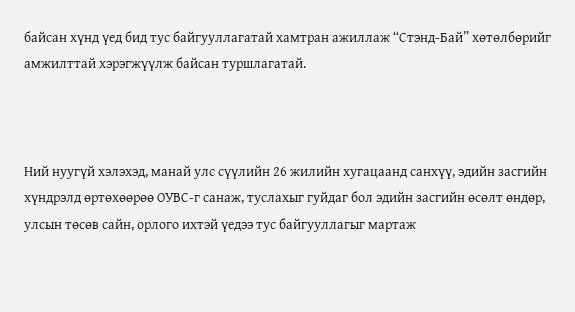байсан хүнд үед бид тус байгууллагатай хамтран ажиллаж “Стэнд-Бай” хөтөлбөрийг амжилттай хэрэгжүүлж байсан туршлагатай.



Ний нуугүй хэлэхэд, манай улс сүүлийн 26 жилийн хугацаанд санхүү, эдийн засгийн хүндрэлд өртөхөөрөө ОУВС-г санаж, туслахыг гуйдаг бол эдийн засгийн өсөлт өндөр, улсын төсөв сайн, орлого ихтэй үедээ тус байгууллагыг мартаж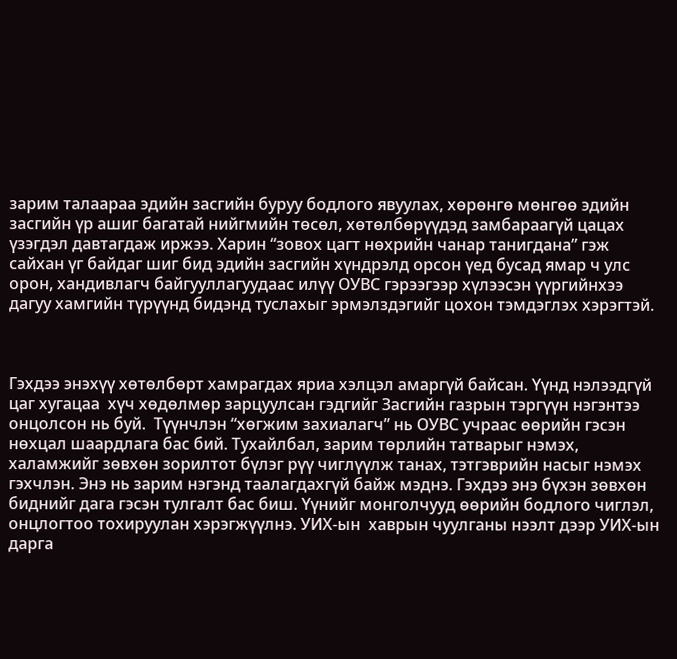зарим талаараа эдийн засгийн буруу бодлого явуулах, хөрөнгө мөнгөө эдийн засгийн үр ашиг багатай нийгмийн төсөл, хөтөлбөрүүдэд замбараагүй цацах үзэгдэл давтагдаж иржээ. Харин “зовох цагт нөхрийн чанар танигдана” гэж сайхан үг байдаг шиг бид эдийн засгийн хүндрэлд орсон үед бусад ямар ч улс орон, хандивлагч байгууллагуудаас илүү ОУВС гэрээгээр хүлээсэн үүргийнхээ дагуу хамгийн түрүүнд бидэнд туслахыг эрмэлздэгийг цохон тэмдэглэх хэрэгтэй.



Гэхдээ энэхүү хөтөлбөрт хамрагдах яриа хэлцэл амаргүй байсан. Үүнд нэлээдгүй цаг хугацаа  хүч хөдөлмөр зарцуулсан гэдгийг Засгийн газрын тэргүүн нэгэнтээ онцолсон нь буй.  Түүнчлэн “хөгжим захиалагч” нь ОУВС учраас өөрийн гэсэн нөхцал шаардлага бас бий. Тухайлбал, зарим төрлийн татварыг нэмэх, халамжийг зөвхөн зорилтот бүлэг рүү чиглүүлж танах, тэтгэврийн насыг нэмэх гэхчлэн. Энэ нь зарим нэгэнд таалагдахгүй байж мэднэ. Гэхдээ энэ бүхэн зөвхөн биднийг дага гэсэн тулгалт бас биш. Үүнийг монголчууд өөрийн бодлого чиглэл, онцлогтоо тохируулан хэрэгжүүлнэ. УИХ-ын  хаврын чуулганы нээлт дээр УИХ-ын дарга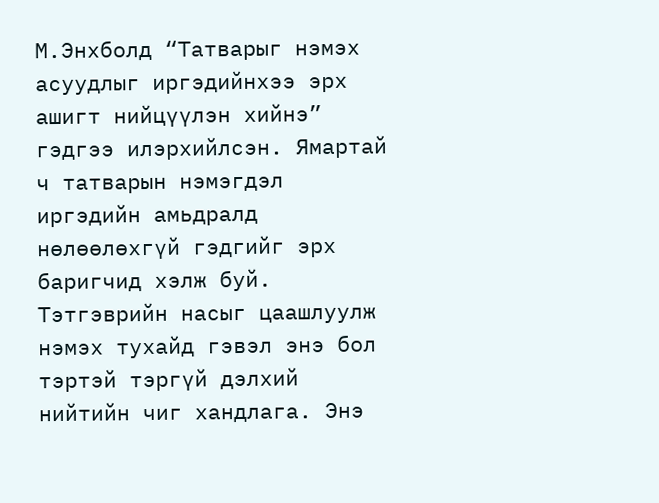М.Энхболд “Татварыг нэмэх асуудлыг иргэдийнхээ эрх ашигт нийцүүлэн хийнэ” гэдгээ илэрхийлсэн. Ямартай ч татварын нэмэгдэл иргэдийн амьдралд нөлөөлөхгүй гэдгийг эрх баригчид хэлж буй. Тэтгэврийн насыг цаашлуулж нэмэх тухайд гэвэл энэ бол тэртэй тэргүй дэлхий нийтийн чиг хандлага. Энэ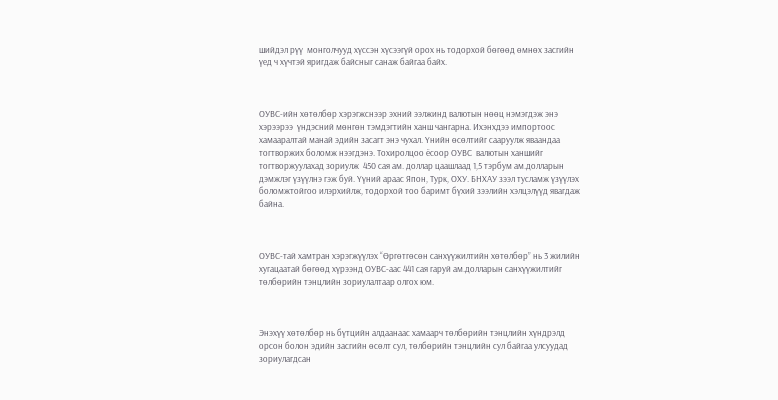шийдэл рүү  монголчууд хүссэн хүсээгүй орох нь тодорхой бөгөөд өмнөх засгийн үед ч хүчтэй яригдаж байсныг санаж байгаа байх.



ОУВС-ийн хөтөлбөр хэрэгжснээр эхний ээлжинд валютын нөөц нэмэгдэж энэ хэрээрээ  үндэсний мөнгөн тэмдэгтийн ханш чангарна. Ихэнхдээ импортоос хамааралтай манай эдийн засагт энэ чухал. Үнийн өсөлтийг сааруулж яваандаа тогтворжих боломж нээгдэнэ. Тохиролцоо ёсоор ОУВС  валютын ханшийг тогтворжуулахад зориулж  450 сая ам. доллар цаашлаад 1,5 тэрбум ам.долларын дэмжлэг үзүүлнэ гэж буй. Үүний араас Япон, Турк, ОХУ. БНХАУ зээл тусламж үзүүлэх боломжтойгоо илэрхийлж, тодорхой тоо баримт бүхий зээлийн хэлцэлүүд явагдаж байна.



ОУВС-тай хамтран хэрэгжүүлэх “Өргөтгөсөн санхүүжилтийн хөтөлбөр” нь 3 жилийн хугацаатай бөгөөд хүрээнд ОУВС-аас 441 сая гаруй ам.долларын санхүүжилтийг төлбөрийн тэнцлийн зориулалтаар олгох юм.



Энэхүү хөтөлбөр нь бүтцийн алдаанаас хамаарч төлбөрийн тэнцлийн хүндрэлд орсон болон эдийн засгийн өсөлт сул, төлбөрийн тэнцлийн сул байгаа улсуудад зориулагдсан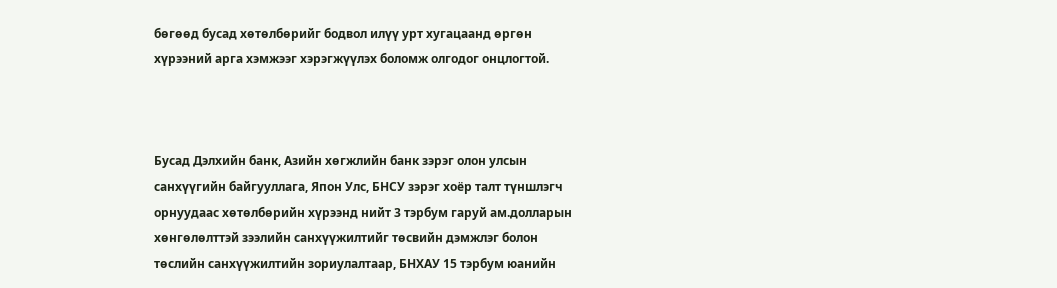бөгөөд бусад хөтөлбөрийг бодвол илүү урт хугацаанд өргөн хүрээний арга хэмжээг хэрэгжүүлэх боломж олгодог онцлогтой.



Бусад Дэлхийн банк, Азийн хөгжлийн банк зэрэг олон улсын санхүүгийн байгууллага, Япон Улс, БНСУ зэрэг хоёр талт түншлэгч орнуудаас хөтөлбөрийн хүрээнд нийт 3 тэрбум гаруй ам.долларын хөнгөлөлттэй зээлийн санхүүжилтийг төсвийн дэмжлэг болон төслийн санхүүжилтийн зориулалтаар, БНХАУ 15 тэрбум юанийн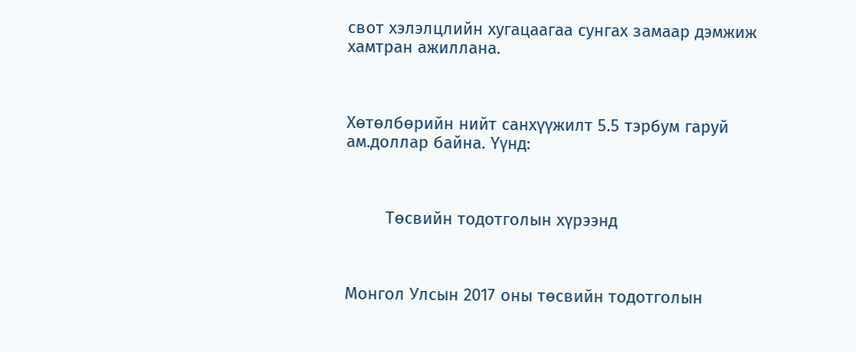свот хэлэлцлийн хугацаагаа сунгах замаар дэмжиж хамтран ажиллана.



Хөтөлбөрийн нийт санхүүжилт 5.5 тэрбум гаруй ам.доллар байна. Үүнд:



        Төсвийн тодотголын хүрээнд



Монгол Улсын 2017 оны төсвийн тодотголын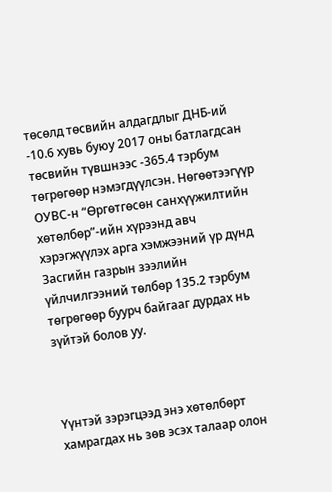төсөлд төсвийн алдагдлыг ДНБ-ий -10.6 хувь буюу 2017 оны батлагдсан төсвийн түвшнээс -365.4 тэрбум төгрөгөөр нэмэгдүүлсэн. Нөгөөтээгүүр ОУВС-н “Өргөтгөсөн санхүүжилтийн хөтөлбөр”-ийн хүрээнд авч хэрэгжүүлэх арга хэмжээний үр дүнд Засгийн газрын зээлийн үйлчилгээний төлбөр 135.2 тэрбум төгрөгөөр буурч байгааг дурдах нь зүйтэй болов уу.



Үүнтэй зэрэгцээд энэ хөтөлбөрт хамрагдах нь зөв эсэх талаар олон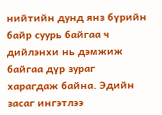нийтийн дунд янз бүрийн байр суурь байгаа ч дийлэнхи нь дэмжиж байгаа дүр зураг харагдаж байна. Эдийн засаг ингэтлээ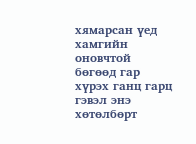хямарсан үед хамгийн оновчтой бөгөөд гар хүрэх ганц гарц гэвэл энэ хөтөлбөрт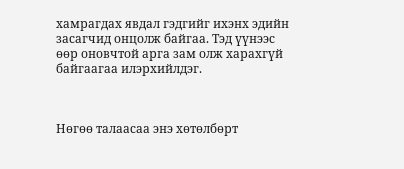хамрагдах явдал гэдгийг ихэнх эдийн засагчид онцолж байгаа. Тэд үүнээс өөр оновчтой арга зам олж харахгүй байгаагаа илэрхийлдэг.



Нөгөө талаасаа энэ хөтөлбөрт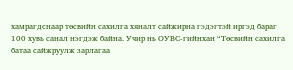хамрагдснаар төсвийн сахилга хяналт сайжирна гэдэгтэй иргэд бараг 100 хувь санал нэгдэж байна. Учир нь ОУВС-гийнхан “Төсвийн сахилга батаа сайжруулж зарлагаа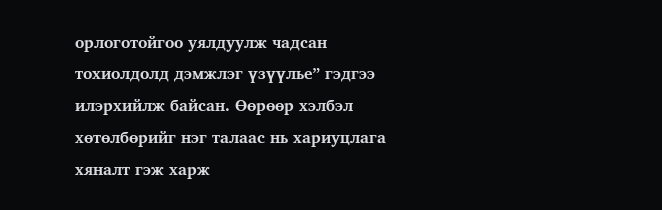орлоготойгоо уялдуулж чадсан тохиолдолд дэмжлэг үзүүлье” гэдгээ илэрхийлж байсан. Өөрөөр хэлбэл хөтөлбөрийг нэг талаас нь хариуцлага хяналт гэж харж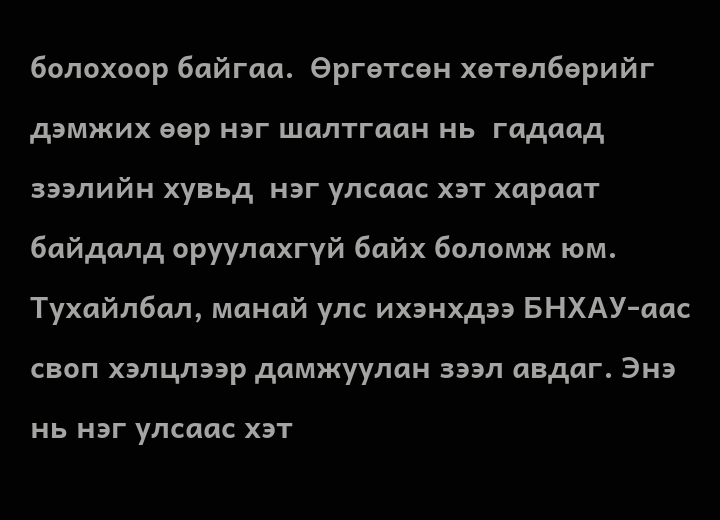болохоор байгаа.  Өргөтсөн хөтөлбөрийг дэмжих өөр нэг шалтгаан нь  гадаад зээлийн хувьд  нэг улсаас хэт хараат байдалд оруулахгүй байх боломж юм. Тухайлбал, манай улс ихэнхдээ БНХАУ-аас своп хэлцлээр дамжуулан зээл авдаг. Энэ нь нэг улсаас хэт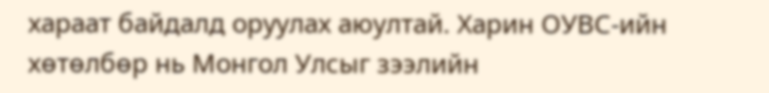хараат байдалд оруулах аюултай. Харин ОУВС-ийн хөтөлбөр нь Монгол Улсыг зээлийн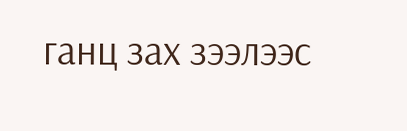ганц зах зээлээс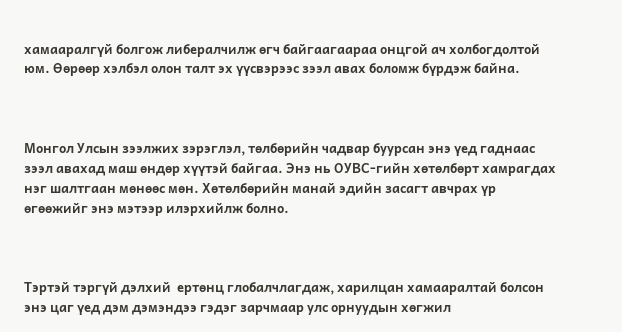хамааралгүй болгож либералчилж өгч байгаагаараа онцгой ач холбогдолтой юм. Өөрөөр хэлбэл олон талт эх үүсвэрээс зээл авах боломж бүрдэж байна.



Монгол Улсын зээлжих зэрэглэл, төлбөрийн чадвар буурсан энэ үед гаднаас зээл авахад маш өндөр хүүтэй байгаа. Энэ нь ОУВС-гийн хөтөлбөрт хамрагдах  нэг шалтгаан мөнөөс мөн. Хөтөлбөрийн манай эдийн засагт авчрах үр өгөөжийг энэ мэтээр илэрхийлж болно.



Тэртэй тэргүй дэлхий  ертөнц глобалчлагдаж, харилцан хамааралтай болсон энэ цаг үед дэм дэмэндээ гэдэг зарчмаар улс орнуудын хөгжил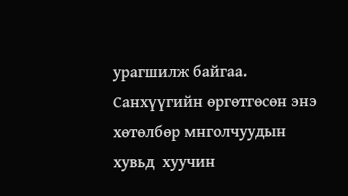урагшилж байгаа.  Санхүүгийн өргөтгөсөн энэ хөтөлбөр мнголчуудын хувьд  хуучин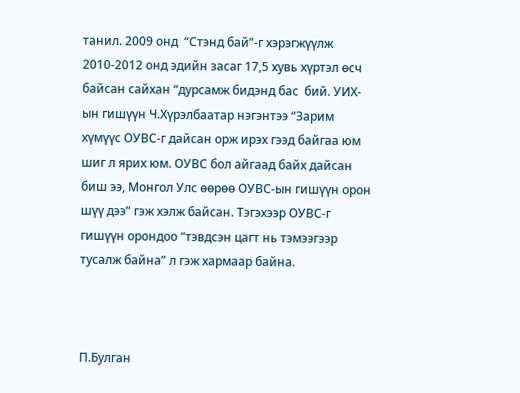танил. 2009 онд  “Стэнд бай”-г хэрэгжүүлж 2010-2012 онд эдийн засаг 17,5 хувь хүртэл өсч байсан сайхан “дурсамж бидэнд бас  бий. УИХ-ын гишүүн Ч.Хүрэлбаатар нэгэнтээ “Зарим хүмүүс ОУВС-г дайсан орж ирэх гээд байгаа юм шиг л ярих юм. ОУВС бол айгаад байх дайсан биш ээ, Монгол Улс өөрөө ОУВС-ын гишүүн орон шүү дээ” гэж хэлж байсан. Тэгэхээр ОУВС-г гишүүн орондоо “тэвдсэн цагт нь тэмээгээр тусалж байна” л гэж хармаар байна.



П.Булган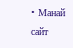• Манай сайт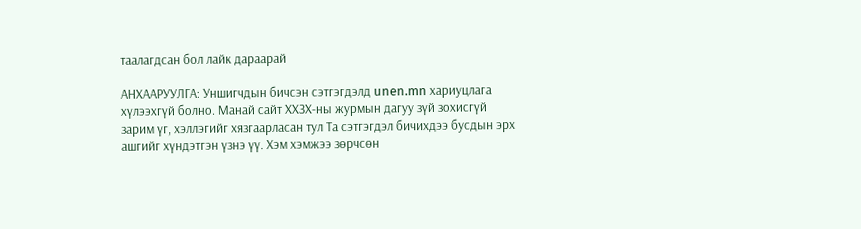таалагдсан бол лайк дараарай

АНХААРУУЛГА: Уншигчдын бичсэн сэтгэгдэлд unen.mn хариуцлага хүлээхгүй болно. Манай сайт ХХЗХ-ны журмын дагуу зүй зохисгүй зарим үг, хэллэгийг хязгаарласан тул Та сэтгэгдэл бичихдээ бусдын эрх ашгийг хүндэтгэн үзнэ үү. Хэм хэмжээ зөрчсөн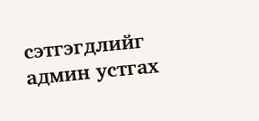сэтгэгдлийг админ устгах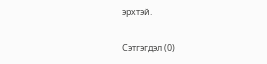эрхтэй.

Сэтгэгдэл (0)